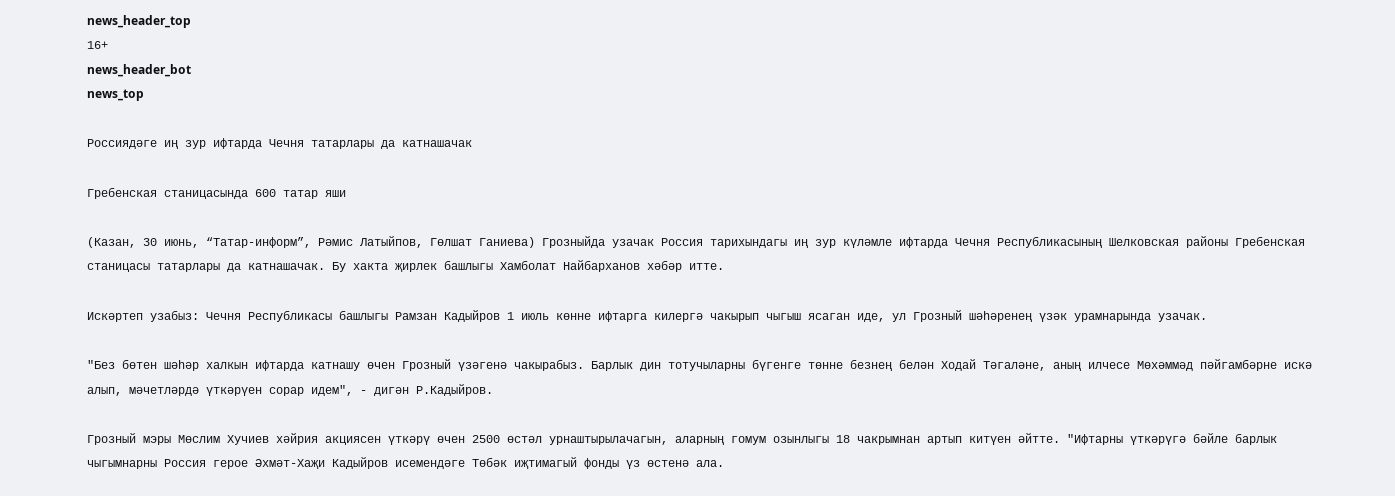news_header_top
16+
news_header_bot
news_top

Россиядәге иң зур ифтарда Чечня татарлары да катнашачак

Гребенская станицасында 600 татар яши

(Казан, 30 июнь, “Татар-информ”, Рәмис Латыйпов, Гөлшат Ганиева) Грозныйда узачак Россия тарихындагы иң зур күләмле ифтарда Чечня Республикасының Шелковская районы Гребенская станицасы татарлары да катнашачак. Бу хакта җирлек башлыгы Хамболат Найбарханов хәбәр итте.

Искәртеп узабыз: Чечня Республикасы башлыгы Рамзан Кадыйров 1 июль көнне ифтарга килергә чакырып чыгыш ясаган иде, ул Грозный шәһәренең үзәк урамнарында узачак.

"Без бөтен шәһәр халкын ифтарда катнашу өчен Грозный үзәгенә чакырабыз. Барлык дин тотучыларны бүгенге төнне безнең белән Ходай Тәгаләне, аның илчесе Мөхәммәд пәйгамбәрне искә алып, мәчетләрдә үткәрүен сорар идем", - дигән Р.Кадыйров.

Грозный мэры Мөслим Хучиев хәйрия акциясен үткәрү өчен 2500 өстәл урнаштырылачагын, аларның гомум озынлыгы 18 чакрымнан артып китүен әйтте. "Ифтарны үткәрүгә бәйле барлык чыгымнарны Россия герое Әхмәт-Хаҗи Кадыйров исемендәге Төбәк иҗтимагый фонды үз өстенә ала.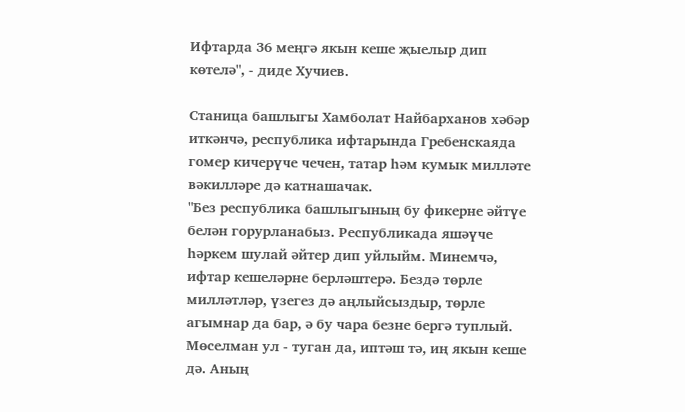Ифтарда 36 меңгә якын кеше җыелыр дип көтелә", - диде Хучиев.

Станица башлыгы Хамболат Найбарханов хәбәр иткәнчә, республика ифтарында Гребенскаяда гомер кичерүче чечен, татар һәм кумык милләте вәкилләре дә катнашачак.
"Без республика башлыгының бу фикерне әйтүе белән горурланабыз. Республикада яшәүче һәркем шулай әйтер дип уйлыйм. Минемчә, ифтар кешеләрне берләштерә. Бездә төрле милләтләр, үзегез дә аңлыйсыздыр, төрле агымнар да бар, ә бу чара безне бергә туплый. Мөселман ул - туган да, иптәш тә, иң якын кеше дә. Аның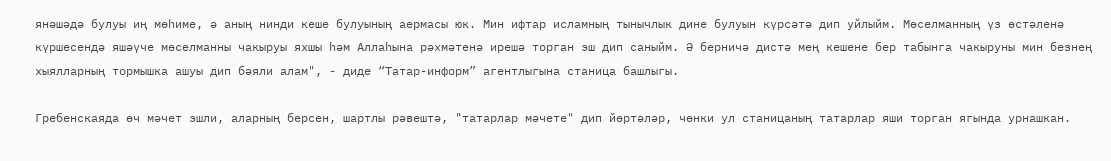янәшәдә булуы иң мөһиме, ә аның нинди кеше булуының аермасы юк. Мин ифтар исламның тынычлык дине булуын күрсәтә дип уйлыйм. Мөселманның үз өстәленә күршесендә яшәүче мөселманны чакыруы яхшы һәм Аллаһына рәхмәтенә ирешә торган эш дип саныйм. Ә берничә дистә мең кешене бер табынга чакыруны мин безнең хыялларның тормышка ашуы дип бәяли алам", - диде “Татар-информ” агентлыгына станица башлыгы.

Гребенскаяда өч мәчет эшли, аларның берсен, шартлы рәвештә, "татарлар мәчете" дип йөртәләр, чөнки ул станицаның татарлар яши торган ягында урнашкан.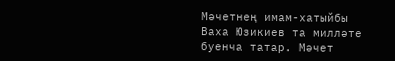Мәчетнең имам-хатыйбы Ваха Юзикиев та милләте буенча татар. Мәчет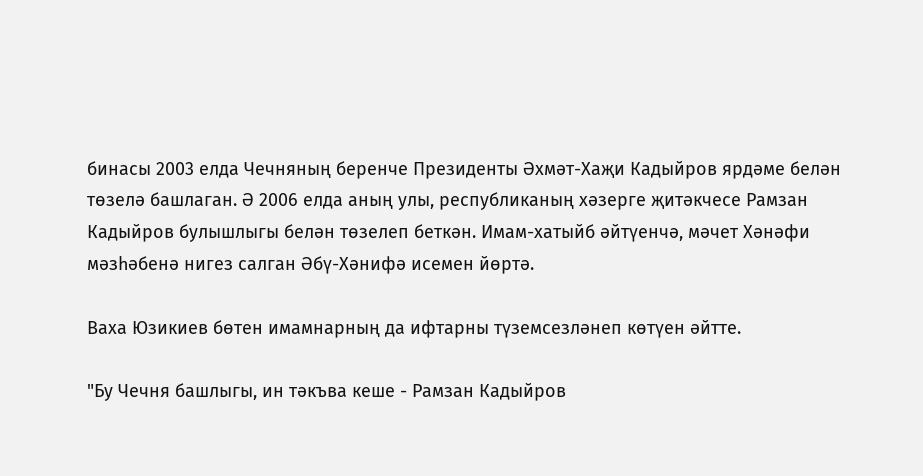бинасы 2003 елда Чечняның беренче Президенты Әхмәт-Хаҗи Кадыйров ярдәме белән төзелә башлаган. Ә 2006 елда аның улы, республиканың хәзерге җитәкчесе Рамзан Кадыйров булышлыгы белән төзелеп беткән. Имам-хатыйб әйтүенчә, мәчет Хәнәфи мәзһәбенә нигез салган Әбү-Хәнифә исемен йөртә.

Ваха Юзикиев бөтен имамнарның да ифтарны түземсезләнеп көтүен әйтте.

"Бу Чечня башлыгы, ин тәкъва кеше - Рамзан Кадыйров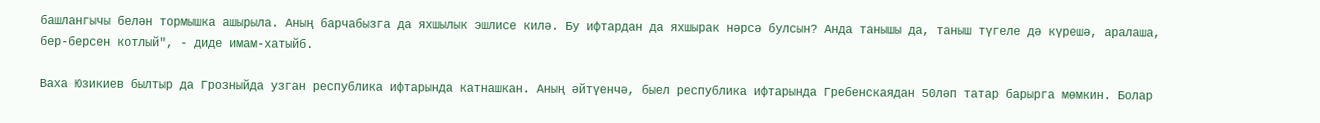башлангычы белән тормышка ашырыла. Аның барчабызга да яхшылык эшлисе килә. Бу ифтардан да яхшырак нәрсә булсын? Анда танышы да, таныш түгеле дә күрешә, аралаша, бер-берсен котлый", - диде имам-хатыйб.

Ваха Юзикиев былтыр да Грозныйда узган республика ифтарында катнашкан. Аның әйтүенчә, быел республика ифтарында Гребенскаядан 50ләп татар барырга мөмкин. Болар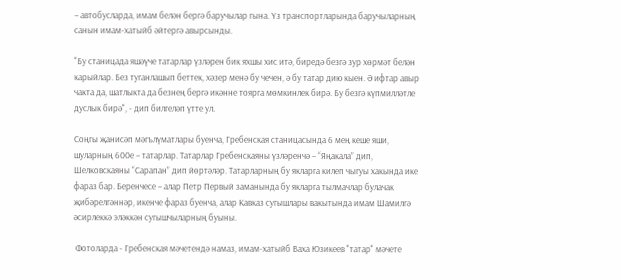– автобусларда, имам белән бергә баручылар гына. Үз транспортларында баручыларның санын имам-хатыйб әйтергә авырсынды.

"Бу станицада яшәүче татарлар үзләрен бик яхшы хис итә, биредә безгә зур хөрмәт белән карыйлар. Без туганлашып беттек, хәзер менә бу чечен, ә бу татар дию кыен. Ә ифтар авыр чакта да, шатлыкта да безнең бергә икәнне тоярга мөмкинлек бирә. Бу безгә күпмилләтле дуслык бирә", - дип билгеләп үтте ул.

Соңгы җанисәп мәгълүматлары буенча, Гребенская станицасында 6 мең кеше яши, шуларның 600е – татарлар. Татарлар Гребенскаяны үзләренчә – “Яңакала” дип, Шелковскаяны “Сарапан” дип йөртәләр. Татарларның бу якларга килеп чыгуы хакында ике фараз бар. Беренчесе – алар Петр Первый заманында бу якларга тылмачлар булачак җибәрелгәннәр, икенче фараз буенча, алар Кавказ сугышлары вакытында имам Шамилгә әсирлеккә эләккән сугышчыларның буыны.

 Фотоларда - Гребенская мәчетендә намаз, имам-хатыйб Ваха Юзикеев "татар" мәчете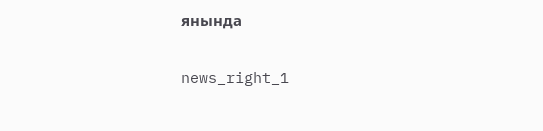янында

news_right_1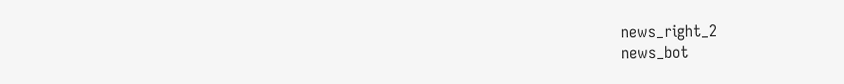news_right_2
news_bot